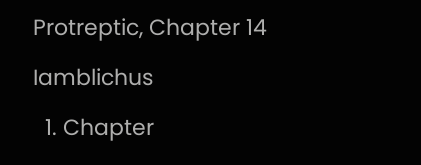Protreptic, Chapter 14

Iamblichus

  1. Chapter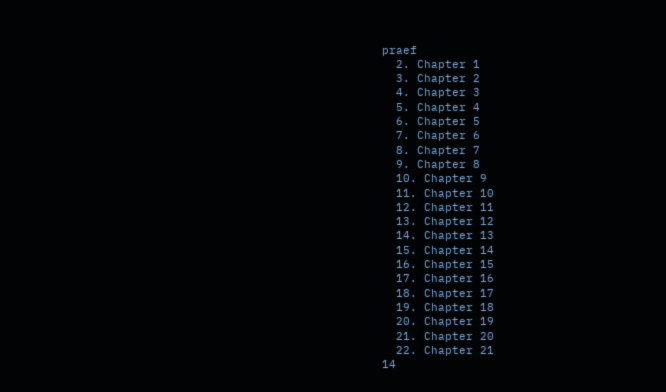praef
  2. Chapter 1
  3. Chapter 2
  4. Chapter 3
  5. Chapter 4
  6. Chapter 5
  7. Chapter 6
  8. Chapter 7
  9. Chapter 8
  10. Chapter 9
  11. Chapter 10
  12. Chapter 11
  13. Chapter 12
  14. Chapter 13
  15. Chapter 14
  16. Chapter 15
  17. Chapter 16
  18. Chapter 17
  19. Chapter 18
  20. Chapter 19
  21. Chapter 20
  22. Chapter 21
14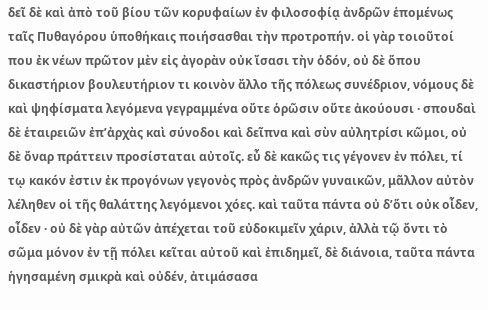δεῖ δὲ καὶ ἀπὸ τοῦ βίου τῶν κορυφαίων ἐν φιλοσοφίᾳ ἀνδρῶν ἑπομένως ταῖς Πυθαγόρου ὑποθήκαις ποιήσασθαι τὴν προτροπήν. οἱ γὰρ τοιοῦτοί που ἐκ νέων πρῶτον μὲν εἰς ἀγορὰν οὐκ ἴσασι τὴν ὁδόν, οὐ δὲ ὅπου δικαστήριον βουλευτήριον τι κοινὸν ἄλλο τῆς πόλεως συνέδριον, νόμους δὲ καὶ ψηφίσματα λεγόμενα γεγραμμένα οὔτε ὁρῶσιν οὔτε ἀκούουσι · σπουδαὶ δὲ ἑταιρειῶν ἐπ’ἀρχὰς καὶ σύνοδοι καὶ δεῖπνα καὶ σὺν αὐλητρίσι κῶμοι, οὐ δὲ ὄναρ πράττειν προσίσταται αὐτοῖς. εὖ δὲ κακῶς τις γέγονεν ἐν πόλει, τί τῳ κακόν ἐστιν ἐκ προγόνων γεγονὸς πρὸς ἀνδρῶν γυναικῶν, μᾶλλον αὐτὸν λέληθεν οἱ τῆς θαλάττης λεγόμενοι χόες. καὶ ταῦτα πάντα οὐ δ’ὅτι οὐκ οἶδεν, οἶδεν · οὐ δὲ γὰρ αὐτῶν ἀπέχεται τοῦ εὐδοκιμεῖν χάριν, ἀλλὰ τῷ ὄντι τὸ σῶμα μόνον ἐν τῇ πόλει κεῖται αὐτοῦ καὶ ἐπιδημεῖ, δὲ διάνοια, ταῦτα πάντα ἡγησαμένη σμικρὰ καὶ οὐδέν, ἀτιμάσασα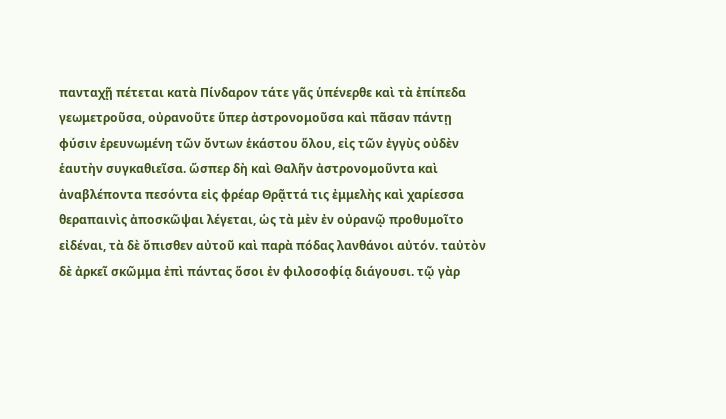πανταχῇ πέτεται κατὰ Πίνδαρον τάτε γᾶς ὑπένερθε καὶ τὰ ἐπίπεδα γεωμετροῦσα, οὐρανοῦτε ὕπερ ἀστρονομοῦσα καὶ πᾶσαν πάντῃ φύσιν ἐρευνωμένη τῶν ὄντων ἑκάστου ὅλου, εἰς τῶν ἐγγὺς οὐδὲν ἑαυτὴν συγκαθιεῖσα. ὥσπερ δὴ καὶ Θαλῆν ἀστρονομοῦντα καὶ ἀναβλέποντα πεσόντα εἰς φρέαρ Θρᾷττά τις ἐμμελὴς καὶ χαρίεσσα θεραπαινὶς ἀποσκῶψαι λέγεται, ὡς τὰ μὲν ἐν οὐρανῷ προθυμοῖτο εἰδέναι, τὰ δὲ ὄπισθεν αὐτοῦ καὶ παρὰ πόδας λανθάνοι αὐτόν. ταὐτὸν δὲ ἀρκεῖ σκῶμμα ἐπὶ πάντας ὅσοι ἐν φιλοσοφίᾳ διάγουσι. τῷ γὰρ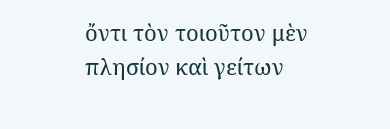ὄντι τὸν τοιοῦτον μὲν πλησίον καὶ γείτων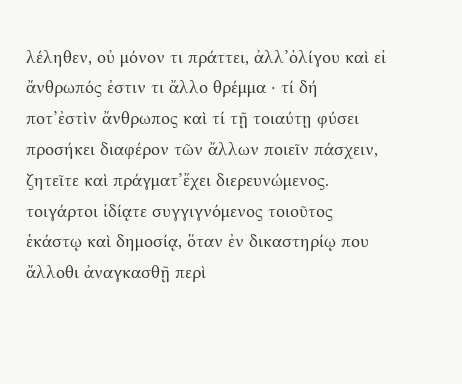λέληθεν, οὐ μόνον τι πράττει, ἀλλ’ὀλίγου καὶ εἰ ἄνθρωπός ἐστιν τι ἄλλο θρέμμα · τί δή ποτ’ἐστὶν ἄνθρωπος καὶ τί τῇ τοιαύτῃ φύσει προσήκει διαφέρον τῶν ἄλλων ποιεῖν πάσχειν, ζητεῖτε καὶ πράγματ’ἔχει διερευνώμενος. τοιγάρτοι ἰδίᾳτε συγγιγνόμενος τοιοῦτος ἑκάστῳ καὶ δημοσίᾳ, ὅταν ἐν δικαστηρίῳ που ἄλλοθι ἀναγκασθῇ περὶ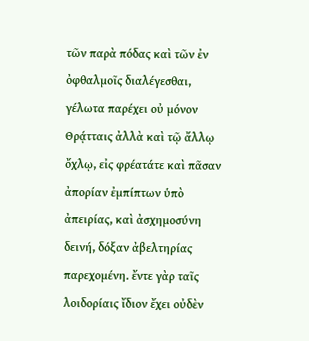τῶν παρὰ πόδας καὶ τῶν ἐν ὀφθαλμοῖς διαλέγεσθαι, γέλωτα παρέχει οὐ μόνον Θρᾴτταις ἀλλὰ καὶ τῷ ἄλλῳ ὄχλῳ, εἰς φρέατάτε καὶ πᾶσαν ἀπορίαν ἐμπίπτων ὑπὸ ἀπειρίας, καὶ ἀσχημοσύνη δεινή, δόξαν ἀβελτηρίας παρεχομένη. ἔντε γὰρ ταῖς λοιδορίαις ἴδιον ἔχει οὐδὲν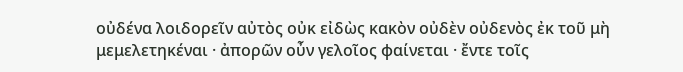οὐδένα λοιδορεῖν αὐτὸς οὐκ εἰδὼς κακὸν οὐδὲν οὐδενὸς ἐκ τοῦ μὴ μεμελετηκέναι · ἀπορῶν οὖν γελοῖος φαίνεται · ἔντε τοῖς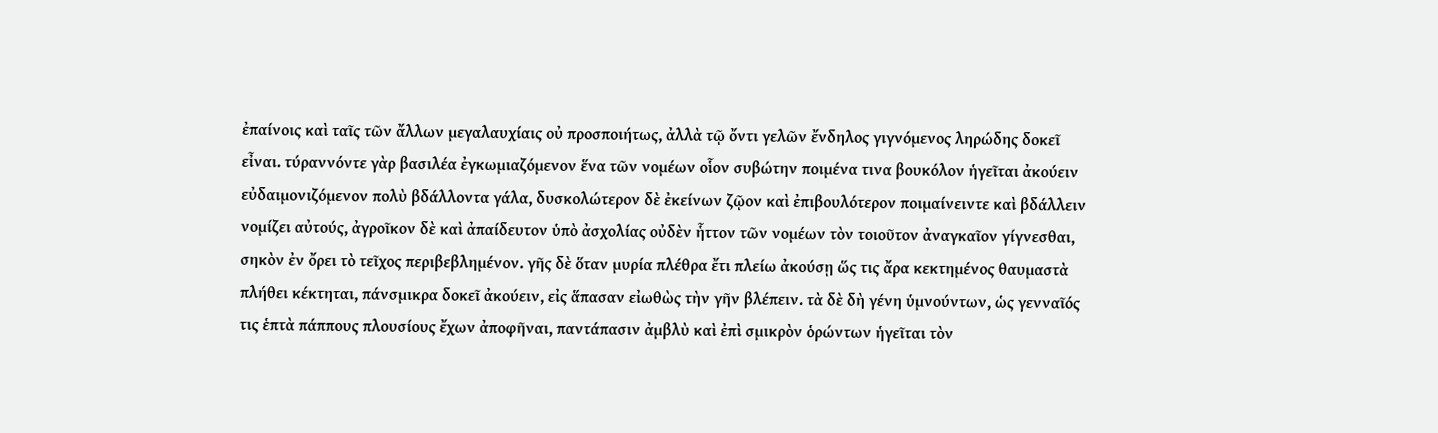ἐπαίνοις καὶ ταῖς τῶν ἄλλων μεγαλαυχίαις οὐ προσποιήτως, ἀλλὰ τῷ ὄντι γελῶν ἔνδηλος γιγνόμενος ληρώδης δοκεῖ εἶναι. τύραννόντε γὰρ βασιλέα ἐγκωμιαζόμενον ἕνα τῶν νομέων οἷον συβώτην ποιμένα τινα βουκόλον ἡγεῖται ἀκούειν εὐδαιμονιζόμενον πολὺ βδάλλοντα γάλα, δυσκολώτερον δὲ ἐκείνων ζῷον καὶ ἐπιβουλότερον ποιμαίνειντε καὶ βδάλλειν νομίζει αὐτούς, ἀγροῖκον δὲ καὶ ἀπαίδευτον ὑπὸ ἀσχολίας οὐδὲν ἧττον τῶν νομέων τὸν τοιοῦτον ἀναγκαῖον γίγνεσθαι, σηκὸν ἐν ὄρει τὸ τεῖχος περιβεβλημένον. γῆς δὲ ὅταν μυρία πλέθρα ἔτι πλείω ἀκούσῃ ὥς τις ἄρα κεκτημένος θαυμαστὰ πλήθει κέκτηται, πάνσμικρα δοκεῖ ἀκούειν, εἰς ἅπασαν εἰωθὼς τὴν γῆν βλέπειν. τὰ δὲ δὴ γένη ὑμνούντων, ὡς γενναῖός τις ἑπτὰ πάππους πλουσίους ἔχων ἀποφῆναι, παντάπασιν ἀμβλὺ καὶ ἐπὶ σμικρὸν ὁρώντων ἡγεῖται τὸν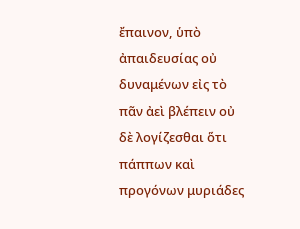ἔπαινον, ὑπὸ ἀπαιδευσίας οὐ δυναμένων εἰς τὸ πᾶν ἀεὶ βλέπειν οὐ δὲ λογίζεσθαι ὅτι πάππων καὶ προγόνων μυριάδες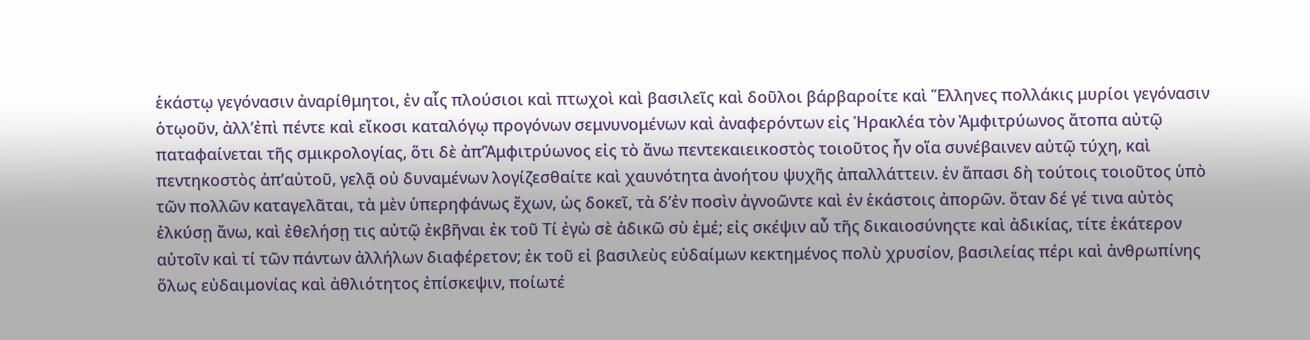ἑκάστῳ γεγόνασιν ἀναρίθμητοι, ἐν αἷς πλούσιοι καὶ πτωχοὶ καὶ βασιλεῖς καὶ δοῦλοι βάρβαροίτε καὶ Ἕλληνες πολλάκις μυρίοι γεγόνασιν ὁτῳοῦν, ἀλλ’ἐπὶ πέντε καὶ εἴκοσι καταλόγῳ προγόνων σεμνυνομένων καὶ ἀναφερόντων εἰς Ἡρακλέα τὸν Ἀμφιτρύωνος ἄτοπα αὐτῷ παταφαίνεται τῆς σμικρολογίας, ὅτι δὲ ἀπ’Ἀμφιτρύωνος εἰς τὸ ἄνω πεντεκαιεικοστὸς τοιοῦτος ἦν οἵα συνέβαινεν αὐτῷ τύχη, καὶ πεντηκοστὸς ἀπ’αὐτοῦ, γελᾷ οὐ δυναμένων λογίζεσθαίτε καὶ χαυνότητα ἀνοήτου ψυχῆς ἀπαλλάττειν. ἐν ἅπασι δὴ τούτοις τοιοῦτος ὑπὸ τῶν πολλῶν καταγελᾶται, τὰ μὲν ὑπερηφάνως ἔχων, ὡς δοκεῖ, τὰ δ’ἐν ποσὶν ἀγνοῶντε καὶ ἐν ἑκάστοις ἀπορῶν. ὅταν δέ γέ τινα αὐτὸς ἑλκύσῃ ἄνω, καὶ ἐθελήσῃ τις αὐτῷ ἐκβῆναι ἐκ τοῦ Τί ἐγὼ σὲ ἀδικῶ σὺ ἐμέ; εἰς σκέψιν αὖ τῆς δικαιοσύνηςτε καὶ ἀδικίας, τίτε ἑκάτερον αὐτοῖν καὶ τί τῶν πάντων ἀλλήλων διαφέρετον; ἐκ τοῦ εἰ βασιλεὺς εὐδαίμων κεκτημένος πολὺ χρυσίον, βασιλείας πέρι καὶ ἀνθρωπίνης ὅλως εὐδαιμονίας καὶ ἀθλιότητος ἐπίσκεψιν, ποίωτέ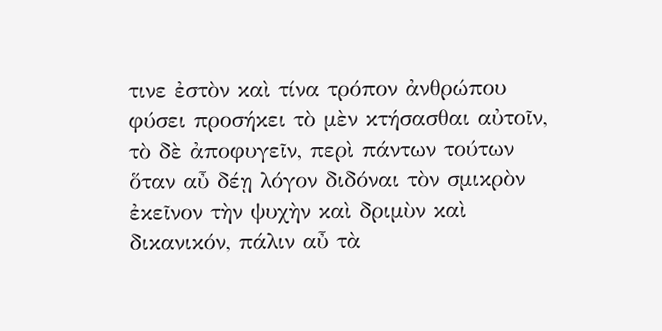τινε ἐστὸν καὶ τίνα τρόπον ἀνθρώπου φύσει προσήκει τὸ μὲν κτήσασθαι αὐτοῖν, τὸ δὲ ἀποφυγεῖν, περὶ πάντων τούτων ὅταν αὖ δέῃ λόγον διδόναι τὸν σμικρὸν ἐκεῖνον τὴν ψυχὴν καὶ δριμὺν καὶ δικανικόν, πάλιν αὖ τὰ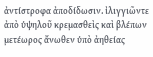ἀντίστροφα ἀποδίδωσιν. ἰλιγγιῶντε ἀπὸ ὑψηλοῦ κρεμασθεὶς καὶ βλέπων μετέωρος ἄνωθεν ὑπὸ ἀηθείας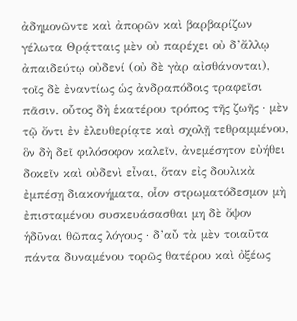ἀδημονῶντε καὶ ἀπορῶν καὶ βαρβαρίζων γέλωτα Θρᾴτταις μὲν οὐ παρέχει οὐ δ’ἄλλῳ ἀπαιδεύτῳ οὐδενί (οὐ δὲ γὰρ αἰσθάνονται), τοῖς δὲ ἐναντίως ὡς ἀνδραπόδοις τραφεῖσι πᾶσιν. οὗτος δὴ ἑκατέρου τρόπος τῆς ζωῆς · μὲν τῷ ὄντι ἐν ἐλευθερίᾳτε καὶ σχολῇ τεθραμμένου, ὃν δὴ δεῖ φιλόσοφον καλεῖν, ἀνεμέσητον εὐήθει δοκεῖν καὶ οὐδενὶ εἶναι, ὅταν εἰς δουλικὰ ἐμπέσῃ διακονήματα, οἷον στρωματόδεσμον μὴ ἐπισταμένου συσκευάσασθαι μη δὲ ὄψον ἡδῦναι θῶπας λόγους · δ’αὖ τὰ μὲν τοιαῦτα πάντα δυναμένου τορῶς θατέρου καὶ ὀξέως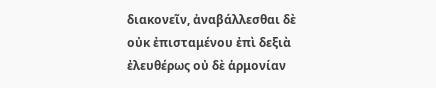διακονεῖν, ἀναβάλλεσθαι δὲ οὐκ ἐπισταμένου ἐπὶ δεξιὰ ἐλευθέρως οὐ δὲ ἁρμονίαν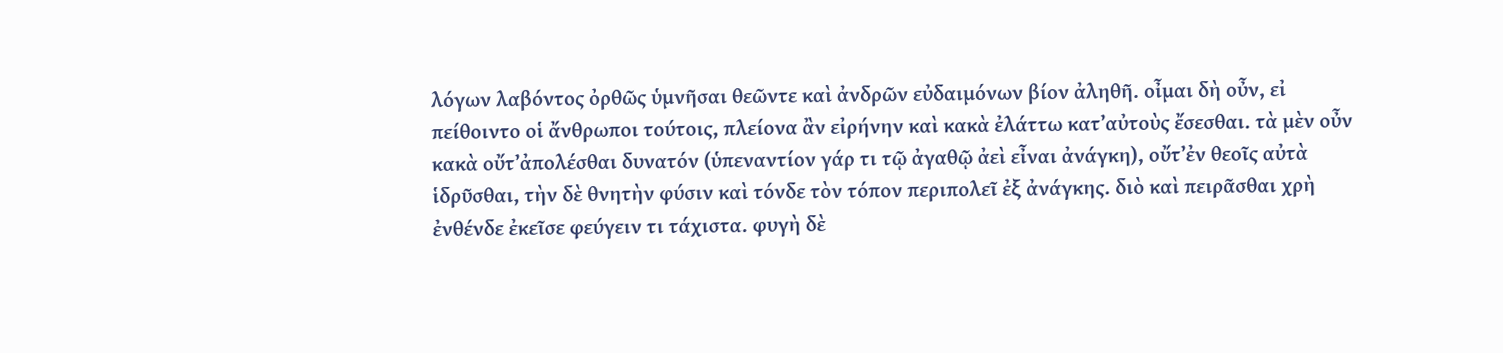λόγων λαβόντος ὀρθῶς ὑμνῆσαι θεῶντε καὶ ἀνδρῶν εὐδαιμόνων βίον ἀληθῆ. οἶμαι δὴ οὖν, εἰ πείθοιντο οἱ ἄνθρωποι τούτοις, πλείονα ἂν εἰρήνην καὶ κακὰ ἐλάττω κατ’αὐτοὺς ἔσεσθαι. τὰ μὲν οὖν κακὰ οὔτ’ἀπολέσθαι δυνατόν (ὑπεναντίον γάρ τι τῷ ἀγαθῷ ἀεὶ εἶναι ἀνάγκη), οὔτ’ἐν θεοῖς αὐτὰ ἱδρῦσθαι, τὴν δὲ θνητὴν φύσιν καὶ τόνδε τὸν τόπον περιπολεῖ ἐξ ἀνάγκης. διὸ καὶ πειρᾶσθαι χρὴ ἐνθένδε ἐκεῖσε φεύγειν τι τάχιστα. φυγὴ δὲ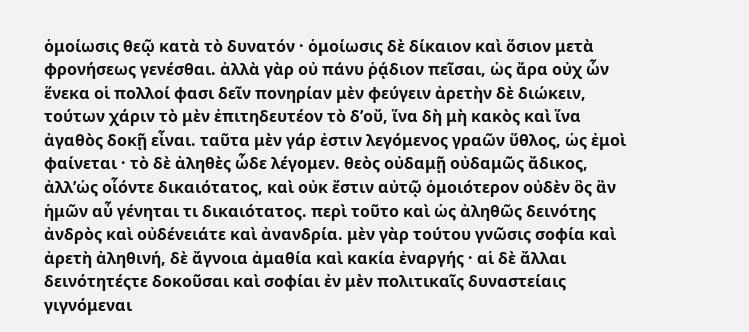ὁμοίωσις θεῷ κατὰ τὸ δυνατόν · ὁμοίωσις δὲ δίκαιον καὶ ὅσιον μετὰ φρονήσεως γενέσθαι. ἀλλὰ γὰρ οὐ πάνυ ῥᾴδιον πεῖσαι, ὡς ἄρα οὐχ ὧν ἕνεκα οἱ πολλοί φασι δεῖν πονηρίαν μὲν φεύγειν ἀρετὴν δὲ διώκειν, τούτων χάριν τὸ μὲν ἐπιτηδευτέον τὸ δ’οὔ, ἵνα δὴ μὴ κακὸς καὶ ἵνα ἀγαθὸς δοκῇ εἶναι. ταῦτα μὲν γάρ ἐστιν λεγόμενος γραῶν ὕθλος, ὡς ἐμοὶ φαίνεται · τὸ δὲ ἀληθὲς ὧδε λέγομεν. θεὸς οὐδαμῇ οὐδαμῶς ἄδικος, ἀλλ’ὡς οἷόντε δικαιότατος, καὶ οὐκ ἔστιν αὐτῷ ὁμοιότερον οὐδὲν ὃς ἂν ἡμῶν αὖ γένηται τι δικαιότατος. περὶ τοῦτο καὶ ὡς ἀληθῶς δεινότης ἀνδρὸς καὶ οὐδένειάτε καὶ ἀνανδρία. μὲν γὰρ τούτου γνῶσις σοφία καὶ ἀρετὴ ἀληθινή, δὲ ἄγνοια ἀμαθία καὶ κακία ἐναργής · αἱ δὲ ἄλλαι δεινότητέςτε δοκοῦσαι καὶ σοφίαι ἐν μὲν πολιτικαῖς δυναστείαις γιγνόμεναι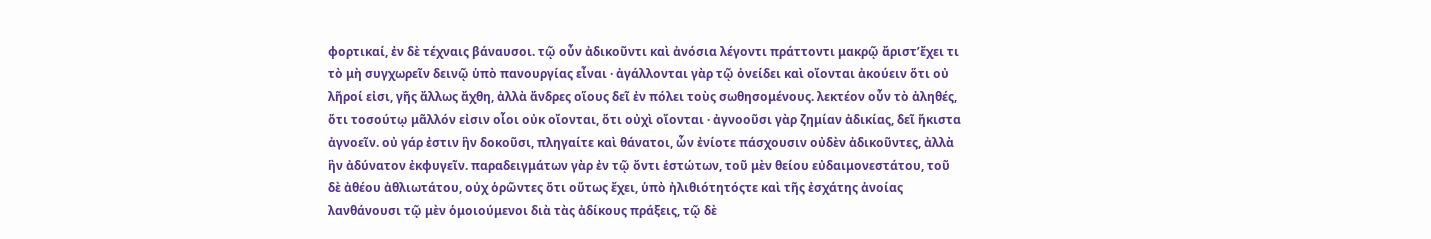φορτικαί, ἐν δὲ τέχναις βάναυσοι. τῷ οὖν ἀδικοῦντι καὶ ἀνόσια λέγοντι πράττοντι μακρῷ ἄριστ’ἔχει τι τὸ μὴ συγχωρεῖν δεινῷ ὑπὸ πανουργίας εἶναι · ἀγάλλονται γὰρ τῷ ὀνείδει καὶ οἴονται ἀκούειν ὅτι οὐ λῆροί εἰσι, γῆς ἄλλως ἄχθη, ἀλλὰ ἄνδρες οἵους δεῖ ἐν πόλει τοὺς σωθησομένους. λεκτέον οὖν τὸ ἀληθές, ὅτι τοσούτῳ μᾶλλόν εἰσιν οἷοι οὐκ οἴονται, ὅτι οὐχὶ οἴονται · ἀγνοοῦσι γὰρ ζημίαν ἀδικίας, δεῖ ἥκιστα ἀγνοεῖν. οὐ γάρ ἐστιν ἣν δοκοῦσι, πληγαίτε καὶ θάνατοι, ὧν ἐνίοτε πάσχουσιν οὐδὲν ἀδικοῦντες, ἀλλὰ ἣν ἀδύνατον ἐκφυγεῖν. παραδειγμάτων γὰρ ἐν τῷ ὄντι ἑστώτων, τοῦ μὲν θείου εὐδαιμονεστάτου, τοῦ δὲ ἀθέου ἀθλιωτάτου, οὐχ ὁρῶντες ὅτι οὕτως ἔχει, ὑπὸ ἠλιθιότητόςτε καὶ τῆς ἐσχάτης ἀνοίας λανθάνουσι τῷ μὲν ὁμοιούμενοι διὰ τὰς ἀδίκους πράξεις, τῷ δὲ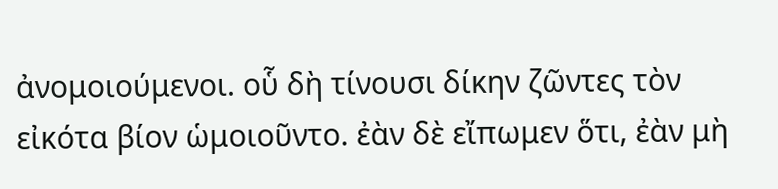ἀνομοιούμενοι. οὗ δὴ τίνουσι δίκην ζῶντες τὸν εἰκότα βίον ὡμοιοῦντο. ἐὰν δὲ εἴπωμεν ὅτι, ἐὰν μὴ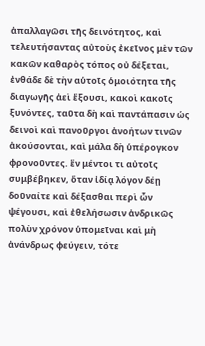ἀπαλλαγῶσι τῆς δεινότητος, καὶ τελευτήσαντας αὐτοὺς ἐκεῖνος μὲν τῶν κακῶν καθαρὸς τόπος οὐ δέξεται, ἐνθάδε δὲ τὴν αὑτοῖς ὁμοιότητα τῆς διαγωγῆς ἀεὶ ἕξουσι, κακοὶ κακοῖς ξυνόντες, ταῦτα δὴ καὶ παντάπασιν ὡς δεινοὶ καὶ πανοῦργοι ἀνοήτων τινῶν ἀκούσονται, καὶ μάλα δὴ ὑπέρογκον φρονοῦντες. ἓν μέντοι τι αὐτοῖς συμβέβηκεν, ὅταν ἰδίᾳ λόγον δέῃ δοῦναίτε καὶ δέξασθαι περὶ ὧν ψέγουσι, καὶ ἐθελήσωσιν ἀνδρικῶς πολὺν χρόνον ὑπομεῖναι καὶ μὴ ἀνάνδρως φεύγειν, τότε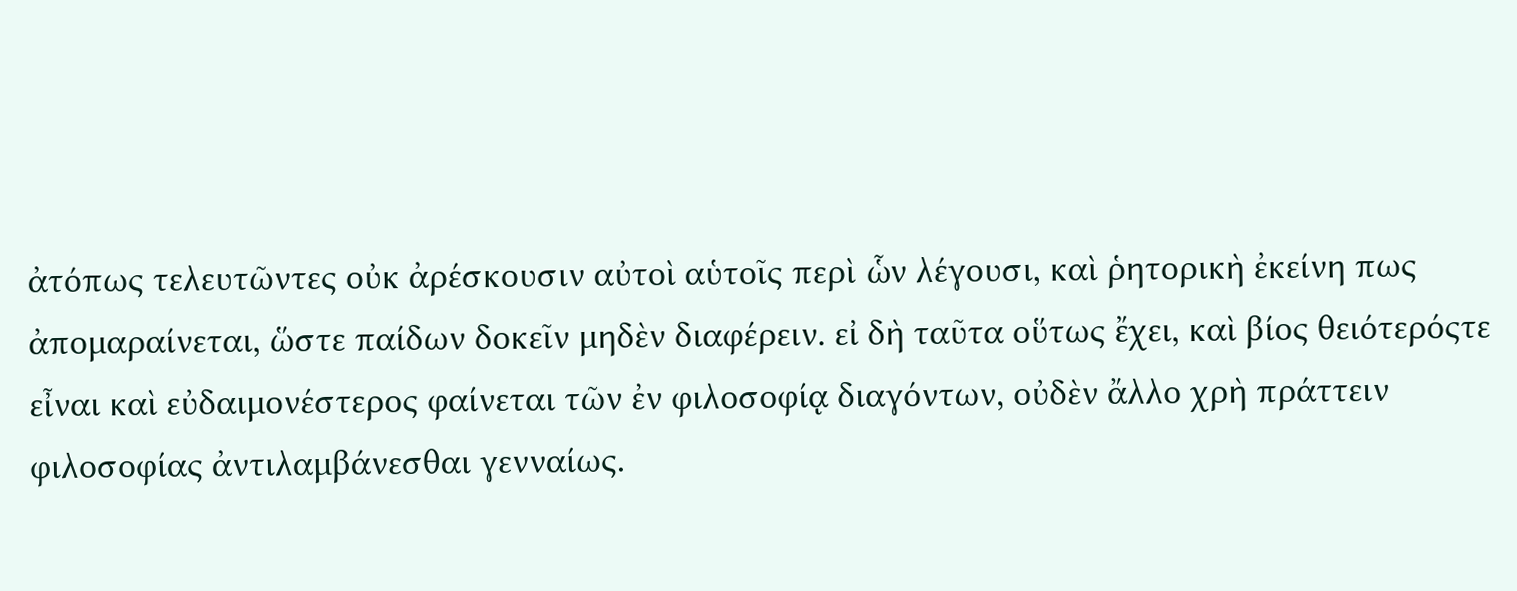ἀτόπως τελευτῶντες οὐκ ἀρέσκουσιν αὐτοὶ αὑτοῖς περὶ ὧν λέγουσι, καὶ ῥητορικὴ ἐκείνη πως ἀπομαραίνεται, ὥστε παίδων δοκεῖν μηδὲν διαφέρειν. εἰ δὴ ταῦτα οὕτως ἔχει, καὶ βίος θειότερόςτε εἶναι καὶ εὐδαιμονέστερος φαίνεται τῶν ἐν φιλοσοφίᾳ διαγόντων, οὐδὲν ἄλλο χρὴ πράττειν φιλοσοφίας ἀντιλαμβάνεσθαι γενναίως.